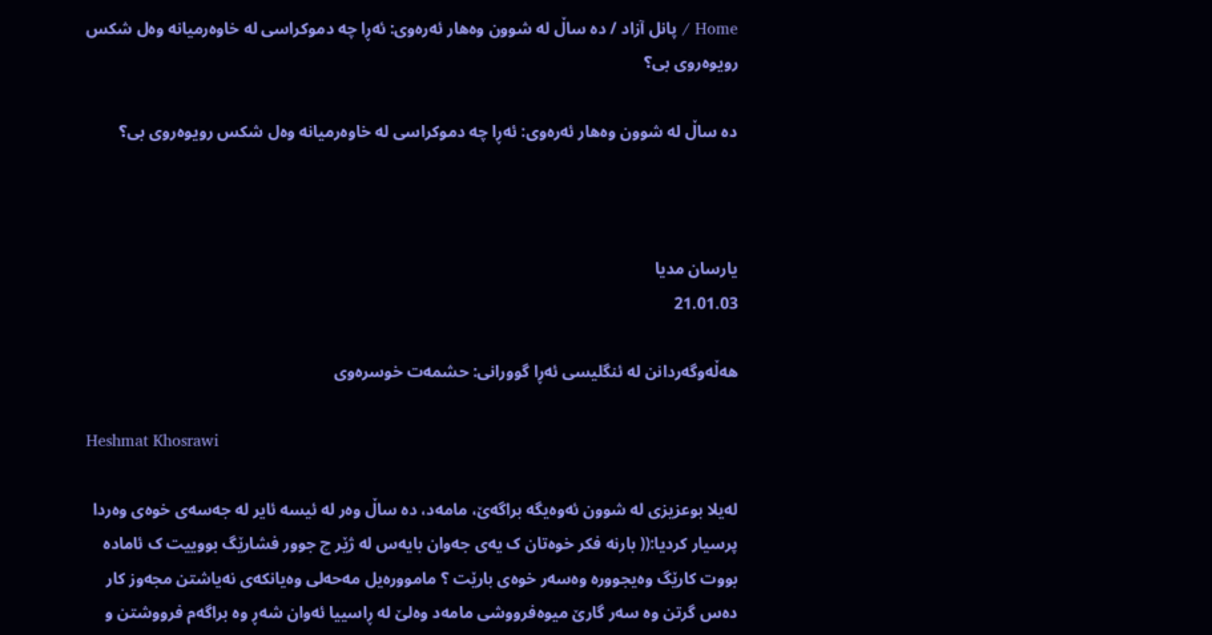Home / پانل آزاد / دە ساڵ لە شوون وەهار ئەرەوی: ئەڕا چە دموکراسی لە خاوەرمیانە وەل شکس رویوەروی بی؟

دە ساڵ لە شوون وەهار ئەرەوی: ئەڕا چە دموکراسی لە خاوەرمیانە وەل شکس رویوەروی بی؟



یارسان مدیا
21.01.03

هەڵەوگەردانن لە ئنگلیسی ئەڕا گوورانی: حشمەت خوسرەوی

Heshmat Khosrawi

لەیلا بوعزیزی لە شوون ئەوەیگە براگەێ، مامەد، دە ساڵ وەر لە ئیسە ئایر لە جەسەی خوەی وەردا پرسیار کردیا:(( بارنە فکر خوەتان ک یەی جەوان بایەس لە ژێر چ جوور فشارێگ بووییت ک ئامادە بووت کارێگ وەیجوورە وەسەر خوەی بارێت ؟ ماموورەیل مەحەلی وەیانکەی نەیاشتن مجەوز کار دەس گرتن وە سەر گارێ میوەفرووشی مامەد وەلێ لە ڕاسییا ئەوان شەڕ وە براگەم فرووشتن و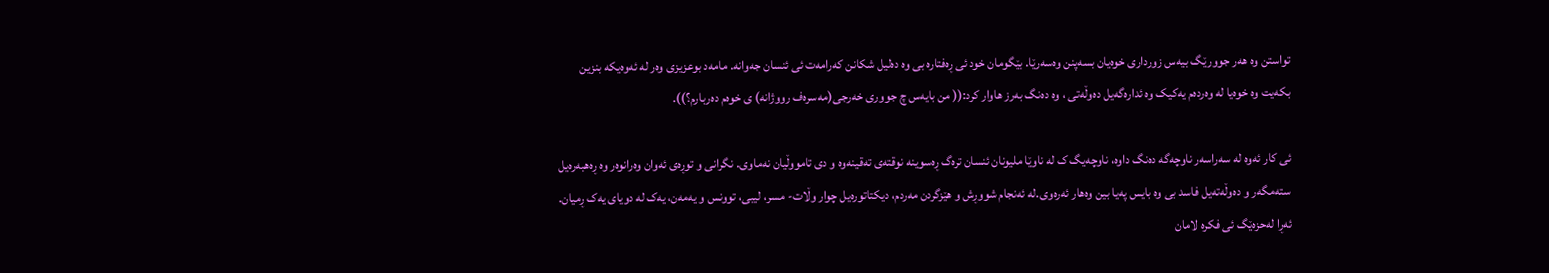تواستن وە هەر جوورێگ بیەس زورداری خوەیان بسەپنن وەسەرێا. بێگومان خود ئی ڕەفتارە بی وە دەلیل شکانن کەرامەت ئی ئنسان جەوانە. مامەد بوعزیزی وەر لە ئەوەیکە بنزین بکەیت وە خوەیا لە وەردەم یەکیک وە ئدارەگەیل دەوڵەتی ، وە دەنگ بەرز هاوار کرد:(( من بایەس چ جووری خەرجی(مەسرەف رووژانە) ی خوەم دەربارم؟)).

ئی کار ئەوە لە سەراسەر ناوچەگە دەنگ داوە، ناوچەیگ ک لە ناوێا ملیونان ئنسان ترەگ ڕەسوینە نوقتەی تەقینەوە و دی تامووڵیان نەماوی. نگرانی و توڕەی ئەوان وەرانوەر وە ڕەهبەرەیل  ستەمگەر و دەوڵەتەیل فاسد بی وە بایس پەیا بین وەهار ئەرەوی.لە ئەنجام شووڕش و هێزگردن مەردم، دیکتاتورەیل چوار وڵات- مسر، لیبی، توونس و یەمەن، یەک لە دویای یەک ڕمیان. ئەڕا لەحزەێگ ئی فکرە لامان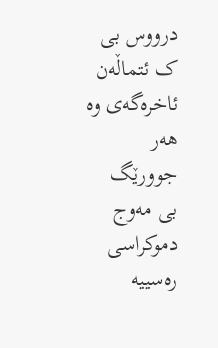درووس بی ک ئتماڵەن ئاخرەگەی وە هەر جوورێگ بی مەوج دموکراسی رەسییە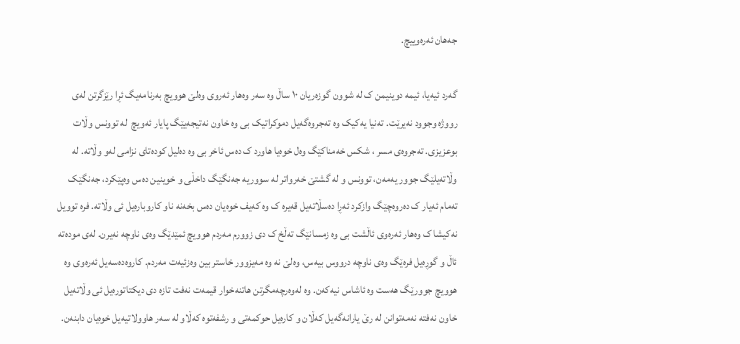جەهان ئەرەوییچ.

گەرد ئیەیا، ئیمە دوینیمن ک لە شوون گوزەریان ١٠ ساڵ وە سەر وەهار ئەروی وەلێ هوویچ بەرنامەیگ ئڕا رێزگرتن لەی رووژە وجوود نەیرێت. تەنیا یەکیک وە تەجروەگەیل دموکراتیک بی وە خاون نەتیجەیێگ پایار ئەویچ  لە توونس وڵات بوعزیزی. تەجروەی مسر ، شکس خەمناکێگ وەل خوەیا هاورد ک دەس ئاخر بی وە دەلیل کودەتای نزامی لەو وڵاتە. لە وڵاتەیلێگ جوور یەمەن، توونس و لە گشتێ خەرواتر لە سووریە جەنگێگ داخڵی و خوینین دەس وەپێکرد، جەنگێک تەمام ئەیار ک دەروەچێگ وازکرد ئەڕا دەسڵاتەیل قەیرە ک وە کەیف خوەیان دەس بخەنە ناو کاروبارەیل ئی وڵاتە. فرە توویل نەکیشا ک وەهار ئەرەوی ئاڵشت بی وە زمسانێگ تەڵخ ک دی زوورم مەردم هوویچ ئمێدێگ وەی ناوچە نەیرن. لەی مودەتە ئاڵ و گوڕەیل فرەێگ وەی ناوچە درووس بیەس، وەلێ نە وە مەیزوور خاستر بین وەزئیەت مەردم. کاروەدەسەیل ئەرەوی وە هوویچ جوورێگ هەست وە ئاشاس نیەکەن. وە لەوەرچەمگرتن هاتنەخوار قیمەت نەفت تازە دی دیکتاتورەیل ئی وڵاتەیل خاون نەفتە نەمەتوانن لە رێ یارانەگەیل کەڵان و کارەیل حوکمەتی و رشفەتوە کەڵاو لە سەر هاوولاتیەیل خوەیان دابنەن.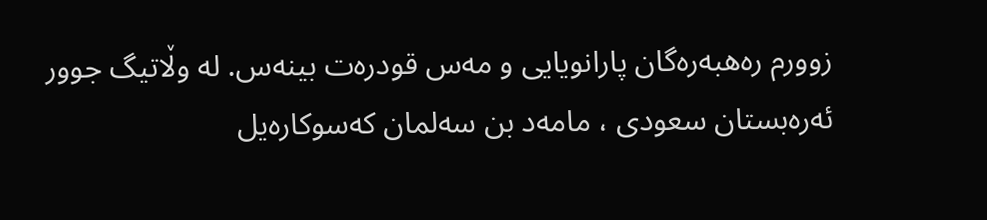زوورم رەهبەرەگان پارانویایی و مەس قودرەت بینەس. لە وڵاتیگ جوور ئەرەبستان سعودی ، مامەد بن سەلمان کەسوکارەیل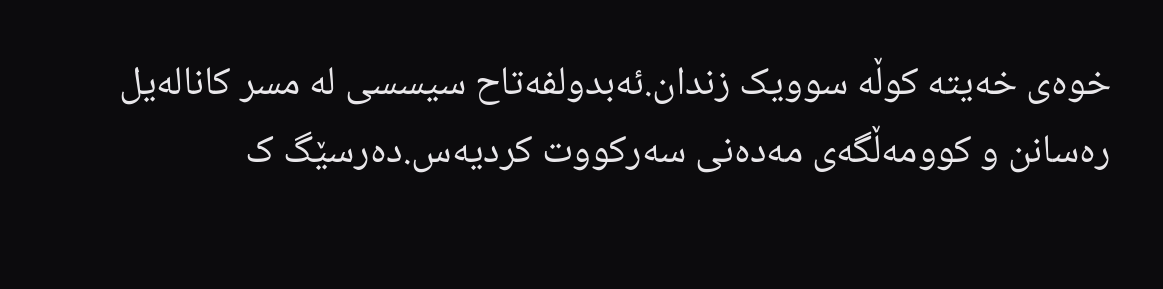خوەی خەیتە کوڵە سوویک زندان.ئەبدولفەتاح سیسسی لە مسر کانالەیل رەسانن و کوومەڵگەی مەدەنی سەرکووت کردیەس.دەرسێگ ک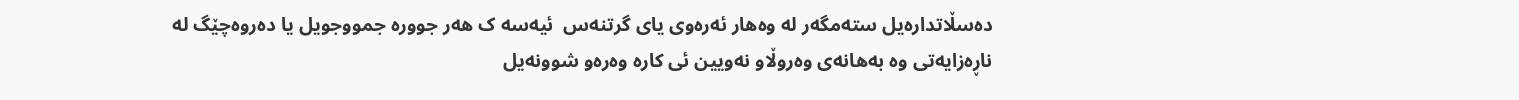دەسڵاتدارەیل ستەمگەر لە وەهار ئەرەوی یای گرتنەس  ئیەسە ک هەر جوورە جمووجویل یا دەروەچێگ لە ناڕەزایەتی وە بەهانەی وەروڵاو نەویین ئی کارە وەرەو شوونەیل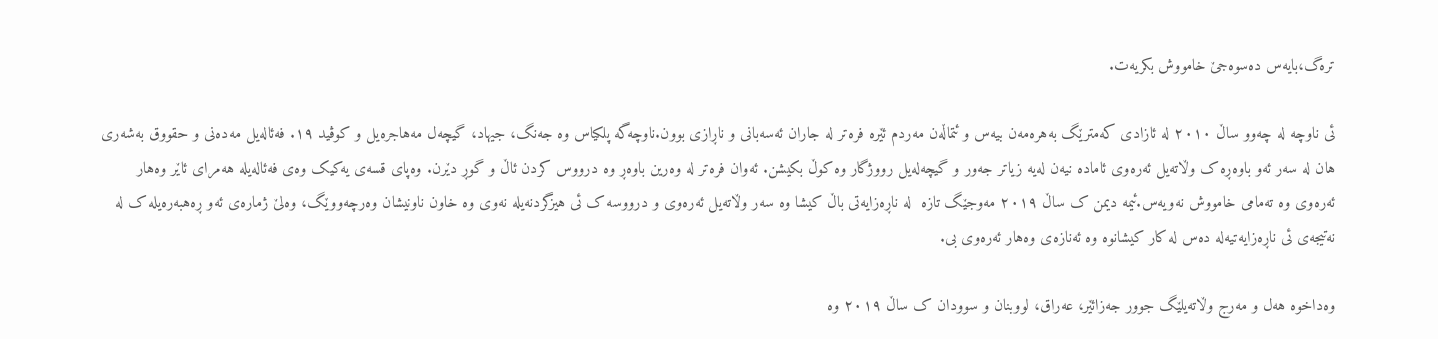ترەگ،بایەس دەسوەجێ خامووش بکریەت.

ئی ناوچە لە چەوو ساڵ ٢٠١٠ لە ئازادی کەمترێگ بەهرەمەن بیەس و ئتماڵەن مەردم ئێرە فرەتر لە جاران ئەسەبانی و ناڕازی بوون.ناوچەگە پلکیاس وە جەنگ، جیهاد، گیچەل مەهاجرەیل و کوڤید ١٩. فەئالەیل مەدەنی و حقووق بەشەری هان لە سەر ئەو باوەڕە ک وڵاتەیل ئەرەوی ئامادە نیەن لەیە زیاتر جەور و گیچەلەیل رووژگار وە کوڵ بکیشن. ئەوان فرەتر لە وەرین باوەڕ وە درووس کردن ئاڵ و گوڕ دێرن. وەپای قسەی یەکیک وەی فەئالەیلە هەمرای ئاێر وەهار ئەرەوی وە تەمامی خامووش نەویەس.ئیمە دیمن ک ساڵ ٢٠١٩ مەوجێگ تازە  لە ناڕەزایەتی باڵ کیشا وە سەر وڵاتەیل ئەرەوی و درووسە ک ئی هیزگردنەیلە نەوی وە خاون ناونیشان وەرچەووێگ، وەلێ ژمارەی ئەو ڕەهبەرەیلە ک لە نەتیجەی ئی ناڕەزایەتیەلە دەس لە کار کیشانوە وە ئەنازەی وەهار ئەرەوی بی.

وەداخوە هەل و مەرج وڵاتەیلێگ جوور جەزائێر، عەراق، لووبنان و سوودان ک ساڵ ٢٠١٩ وە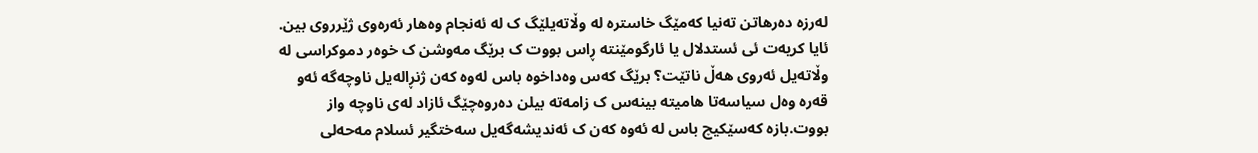لەرزە دەرهاتن تەنیا کەمێگ خاسترە لە وڵاتەیلێگ ک لە ئەنجام وەهار ئەرەوی ژێرروی بین. ئایا کریەت ئی ئستدلال یا ئارگومێنتە ڕاس بووت ک برێگ مەوشن ک خوەر دموکراسی لە وڵاتەیل ئەروی هەڵ ناتێت؟ برێگ کەس وەداخوە باس لەوە کەن ژنڕالەیل ناوچەگە ئەو قەرە وەل سیاسەتا هامیتە بینەس ک زامەتە بیلن دەروەچێگ ئازاد لەی ناوچە واز بووت.بازە کەسێکیچ باس لە ئەوە کەن ک ئەندیشەگەیل سەختگیر ئسلام مەحەلی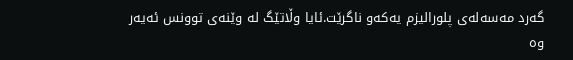گەرد مەسەلەی پلورالیزم یەکەو ناگرێت.ئایا وڵاتێگ لە وێنەی توونس ئەیەر وە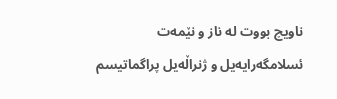ناویچ بووت لە ناز و نێمەت ئسلامگەرایەیل و ژنراڵەیل پراگماتیسم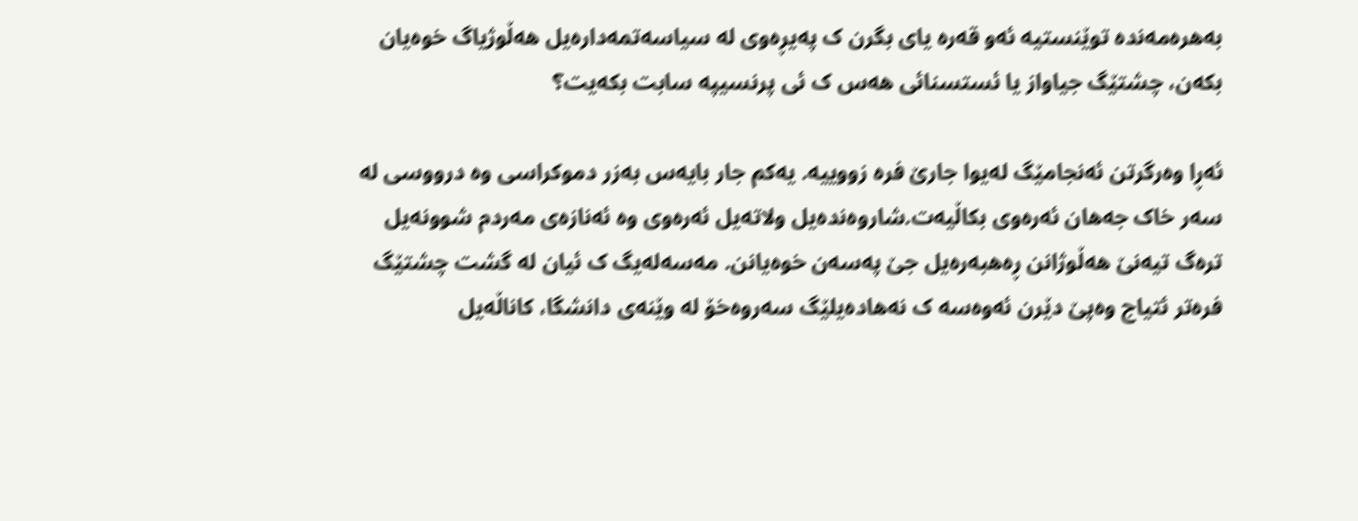بەهرەمەندە توێنستیە ئەو قەرە یای بگرن ک پەیڕەوی لە سیاسەتمەدارەیل هەڵوژیاگ خوەیان بکەن، چشتێگ جیاواز یا ئستسنائی هەس ک ئی پرنسیپە سابت بکەیت؟

ئەڕا وەرگرتن ئەنجامێگ لەیوا جارێ فرە زووییە. یەکم جار بایەس بەزر دموکراسی وە درووسی لە سەر خاک جەهان ئەرەوی بکاڵیەت.شاروەندەیل ولاتەیل ئەرەوی وە ئەنازەی مەردم شوونەیل ترەگ تیەنێ هەڵوژانن ڕەهبەرەیل جێ پەسەن خوەیانن. مەسەلەیگ ک ئیان لە گشت چشتێگ فرەتر ئتیاج وەپێ دێرن ئەوەسە ک نەهادەیلێگ سەروەخۆ لە وێنەی دانشگا، کاناڵەیل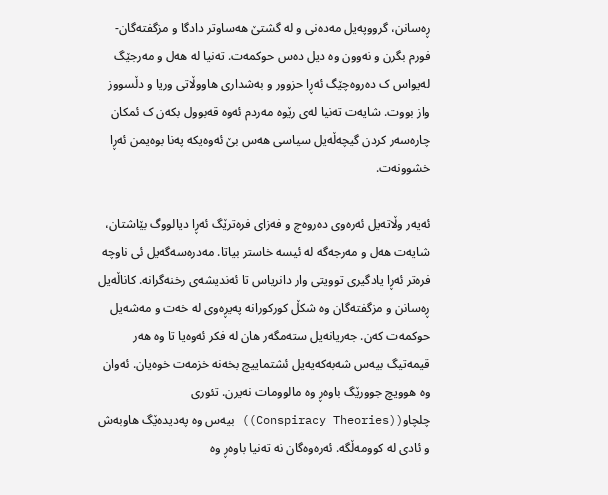ڕەسانن، گرووپەیل مەدەنی و لە گشتێ هەساوتر دادگا و مزگفتەگان- فورم بگرن و نەوون وە دیل دەس حوکمەت. تەنیا لە هەل و مەرجێگ لەیواس ک دەروەچێگ ئەڕا حزوور و بەشداری هاووڵاتی وریا و دڵسووز واز بووت. شایەت تەنیا لەی رێوە مەردم ئەوە قەبوول بکەن ک ئمکان چارەسەر کردن گیچەڵەیل سیاسی هەس بێ ئەوەیکە پەنا بوەیمن ئەڕا خشوونەت.

ئەیەر وڵاتەیل ئەرەوی دەروەچ و فەزای فرەترێگ ئەڕا دیالووگ بێاشتان، شایەت هەل و مەرجەگە لە ئیسە خاستر بیاتا. مەدرەسەگەیل ئی ناوچە فرەتر ئەڕا یادگیری توویتی وار دانریاس تا ئەندیشەی رخنەگرانە. کاناڵەیل ڕەسانن و مزگفتەگان وە شکڵ کورکورانە پەیڕەوی لە خەت و مەشەیل حوکمەت کەن. جەریانەیل ستەمگەر هان لە فکر ئەوەیا تا وە هەر قیمەتیگ بیەس شەبەکەیەیل ئشتماییچ بخەنە خزمەت خوەیان. ئەوان وە هوویچ جوورێگ باوەڕ وە مالوومات نەیرن. تئوری چلچاو((Conspiracy Theories)) بیەس وە پەدیدەێگ هاوبەش و ئادی لە کوومەڵگە. ئەرەوەگان نە تەنیا باوەڕ وە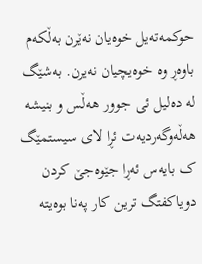حوکمەتەیل خوەیان نەێرن بەڵکەم باوەڕ وە خوەیچیان نەیرن. بەشێگ لە دەلیل ئی جوور هەڵس و بنیشە هەڵەوگەردیەت ئڕا لای سیستمێگ ک بایەس ئەڕا جێوەجێ کردن دویاکفتگ ترین کار پەنا بوەیتە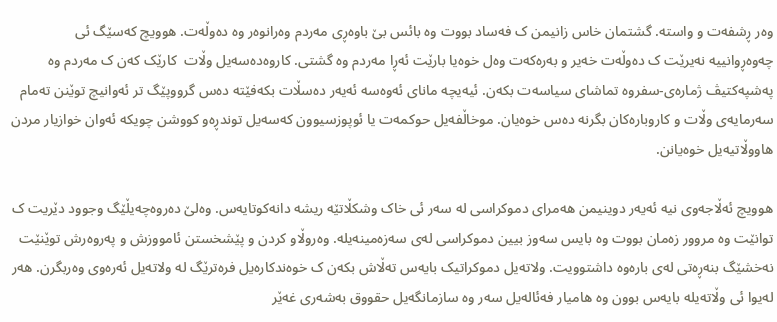وەر ڕشفەت و واستە. گشتمان خاس زانیمن ک فەساد بووت وە بائس بێ باوەڕی مەردم وەرانوەر وە دەوڵەت. هوویچ کەسێگ ئی چەوەڕوانییە نەیرێت ک دەوڵەت خەیر و بەرەکەت وەل خوەیا بارێت ئەڕا مەردم وە گشتی. کاروەدەسەیل وڵات  کارێک کەن ک مەردم وە پەشپەکتیڤ ژمارەی-سفروە تماشای سیاسەت بکەن. ئیەیچە مانای ئەوەسە ئەیەر دەسڵات بکەفێتە دەس گرووپێگ تر ئەوانیچ توێنن تەمام سەرمایەی وڵات و کاروبارەکان بگرنە دەس خوەیان. موخاڵفەیل حوکمەت یا ئوپوزسیوون کەسەیل توندڕەو کووشن چویکە ئەوان خوازیار مردن هاووڵاتیەیل خوەیانن.

هوویچ ئەڵاجەوی نیە ئەیەر دوینیمن هەمرای دموکراسی لە سەر ئی خاک وشکڵاتێە ریشە دانەکوتایەس. وەلێ دەروەچەیڵێگ وجوود دێریت ک توانێت وە مروور زەمان بووت وە بایس سەوز بیین دموکراسی لەی سەزەمینەیلە. وەروڵاو کردن و پێشخستن ئامووزش و پەروەرش توێنێت نەخشێگ بنەڕەتی لەی بارەوە داشتوویت. ولاتەیل دموکراتیک بایەس تەڵاش بکەن ک خوەندکارەیل فرەترێگ لە ولاتەیل ئەرەوی وەربگرن. هەر لەیوا ئی وڵاتەیلە بایەس بوون وە هامیار فەئالەیل سەر وە سازمانگەیل حقووق بەشەری غەێر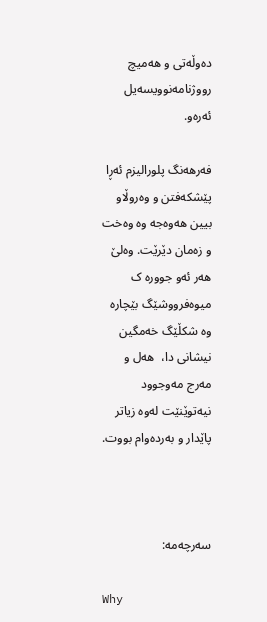دەوڵەتی و هەمیچ رووژنامەنوویسەیل ئەرەو.

فەرهەنگ پلورالیزم ئەڕا پێشکەفتن و وەروڵاو بیین هەوەجە وە وەخت و زەمان دێرێت. وەلێ هەر ئەو جوورە ک میوەفرووشێگ بێچارە وە شکڵێگ خەمگین نیشانی دا،  هەل و مەرج مەوجوود نیەتوێنێت لەوە زیاتر پاێدار و بەردەوام بووت.



سەرچەمە:

Why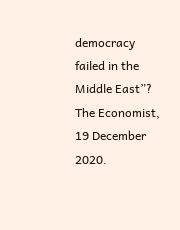democracy failed in the Middle East”? The Economist, 19 December 2020.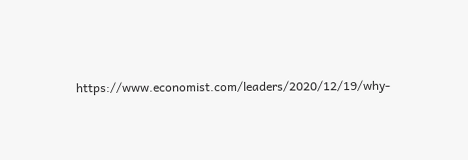https://www.economist.com/leaders/2020/12/19/why-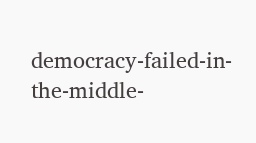democracy-failed-in-the-middle-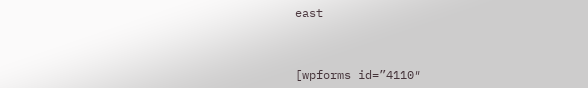east



[wpforms id=”4110″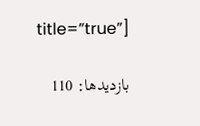title=”true”]

بازدیدها: 110